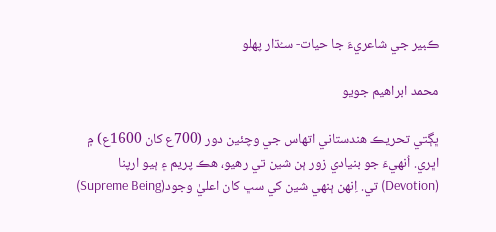ڪبير جي شاعريءَ جا حيات- سـُڌار پهلو

محمد ابراهيم جويو

ڀڳتي تحريڪ هندستاني اتهاس جي وچئين دور (700ع کان 1600ع) ۾ اڀري. اُنهيءَ جو بنيادي زور ٻن شين تي رهيو، هڪ پريم ۽ ٻيو ارپنا (Devotion) تي. اِنهن ٻنهي شين کي سڀ کان اعليٰ وجود(Supreme Being)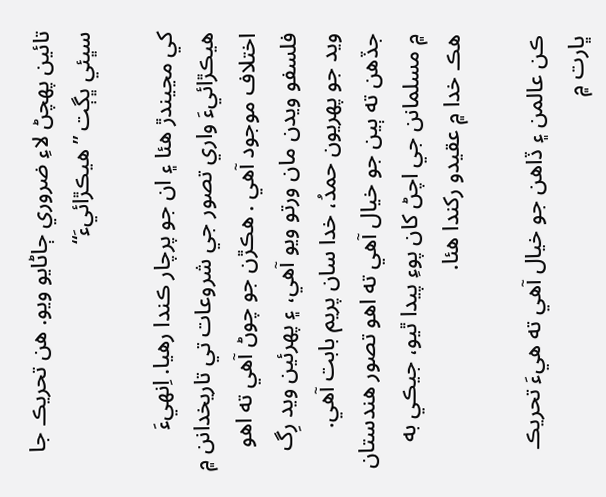تائين پهچڻ لاءِ ضروري ڄاڻايو ويو. هن تحريڪ جا سڀئي ڀڳت ”هيڪڙائيءَ“

کي مڃيندڙ هئا ۽ ان جو پرچار ڪندا رهيا. اِنهيءَ هيڪڙائيءَ واري تصور جي شروعات تي تاريخدانن ۾ اختلاف موجود آهي . هڪڙن جو چوڻ آهي ته اهو فلسفو ويدن مان ورتو ويو آهي، ۽ پهرئين ويد رِگ ويد جو پهريون حمدُ، خدا سان پريم بابت آهي. جڏهن ته ٻين جو خيال آهي ته اهو تصور هندستان ۾ مسلمانن جي اچڻ کان پوءِ پيدا ٿيو، جيڪي به هڪ خدا ۾ عقيدو رکندا هئا.

ڪن عالمن ۽ ڏاهن جو خيال آهي ته هيءَ تحريڪ ڀارت ۾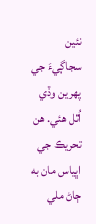نئين سجاڳيءَ جي پهرين وڏي اُٿل هئي. هن تحريڪ جي اڀياس مان به ڄاڻ ملي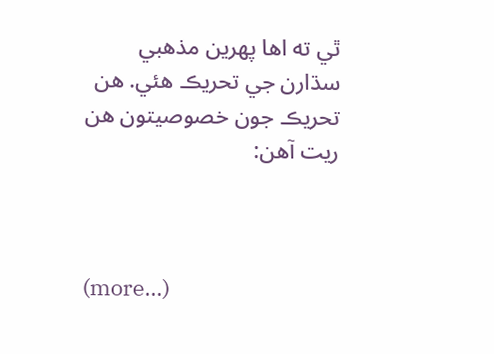ٿي ته اها پهرين مذهبي سڌارن جي تحريڪ هئي. هن تحريڪ جون خصوصيتون هن ريت آهن:



(more…)